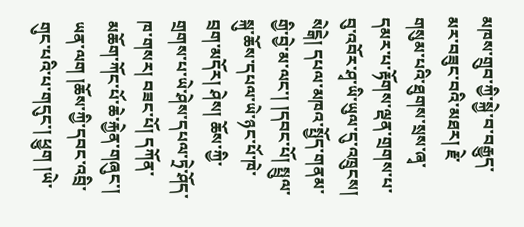མཁས་གྲུབ་ཀྱི་སྐྱེ་བ་བརྒྱུད་མར་བཟུང་བའི་མཐར། རྗེ་གསུམ་པའི་ཐུགས་སྲས་ཞྭ་དམར་པ་རྟོགས་ལྡན་གྲགས་པ་བུ་འབོར་ཤྭ་ཡི་ཡུལ་དུ་འཁྲུངས། སེངྒེ། དཔལ་མཁའ་སྤྱོད་གནམ་གྱི་བྱེ་མ་ལང་། །དབང་པོ། སྤྲུལ་སྐུ་ཆོས་དཔལ་ཡེ་ཉང་པོ་ཁེ་བྲག་མདོར། ཤེས། ཆོས་ཀྱི་གྲགས་པ་ཡེ་ཤེས་དཔལ་ཏྲེ་ཤོད་ཁ་གསར། བཟང་པོ། དཀོན་མཆོག་ཀོང་པོ་ཆེ་རྐྱེན་གཞུང་། ཡན་ལག །ཆོས་ཀྱི་དབང་འབྲི་གུང་པའི་པ་གདུང་། ཕྱུག །ཡེ་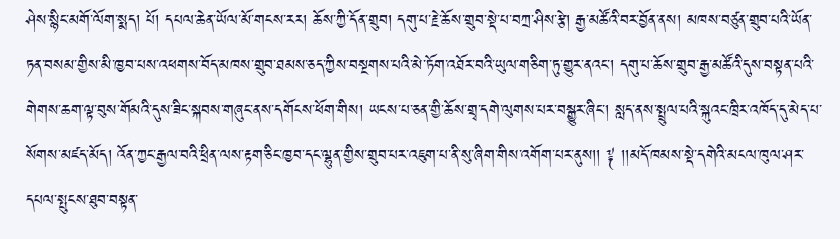ཤེས་སྙིང་མགོ་ལོག་སྨད། པོ། དཔལ་ཆེན་ཡོལ་མོ་གངས་རར། ཆོས་ཀྱི་དོན་གྲུབ། དགུ་པ་རྗེ་ཆོས་གྲུབ་སྡེ་པ་བཀྲ་ཤིས་རྩེ། རྒྱ་མཚོའི་བར་བྱོན་ནས། མཁས་བཙུན་གྲུབ་པའི་ཡོན་ཏན་བསམ་གྱིས་མི་ཁྱབ་པས་འཕགས་བོད་མཁས་གྲུབ་ཐམས་ཅད་ཀྱིས་བསྔགས་པའི་མེ་ཏོག་འཐོར་བའི་ཡུལ་གཅིག་ཏུ་གྱུར་ནའང་། དགུ་པ་ཆོས་གྲུབ་རྒྱ་མཚོའི་དུས་བསྟན་པའི་གེགས་ཆག་ལྟ་བུས་གོམའི་དུས་ཟིང་སྐབས་གཞུང་ནས་དགོངས་ཕོག་གིས། ཡངས་པ་ཅན་གྱི་ཆོས་གྲྭ་དགེ་ལུགས་པར་བསྒྱུར་ཞིང་། སླད་ནས་སྤྲུལ་པའི་སྐུའང་ཁྲིར་འཁོད་དུ་མེད་པ་སོགས་མཛད་མོད། འོན་ཀྱང་རྒྱལ་བའི་ཕྲིན་ལས་རྟག་ཅིང་ཁྱབ་དང་ལྷུན་གྱིས་གྲུབ་པར་འཇུག་པ་ནི་སུ་ཞིག་གིས་འགོག་པར་ནུས།། ༈ །།མདོ་ཁམས་སྡེ་དགེའི་མངལ་ཁུལ་ཤར་དཔལ་སྤུངས་ཐུབ་བསྟན་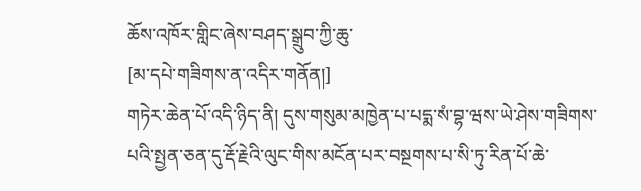ཆོས་འཁོར་གླིང་ཞེས་བཤད་སྒྲུབ་ཀྱི་ཆུ་
[མ་དཔེ་གཟིགས་ན་འདིར་གནོན།]
གཏེར་ཆེན་པོ་འདི་ཉིད་ནི། དུས་གསུམ་མཁྱེན་པ་པདྨ་སཾ་བྷ་ཝས་ཡེ་ཤེས་གཟིགས་པའི་སྤྱན་ཅན་དུ་རྡོ་རྗེའི་ལུང་གིས་མངོན་པར་བསྔགས་པ་སི་ཏུ་རིན་པོ་ཆེ་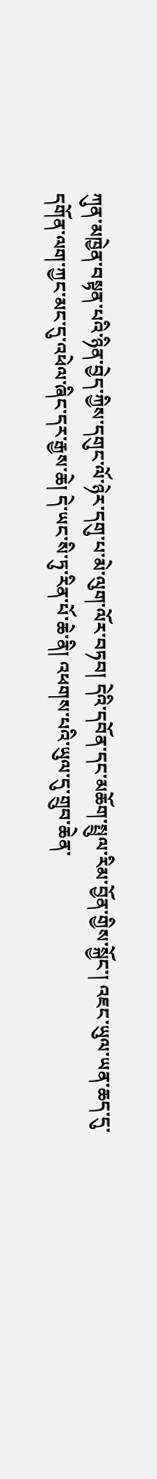ཀུན་མཁྱེན་བསྟན་པའི་ཉིན་བྱེད་ཀྱིས་དགུང་ལོ་ཉེར་དགུ་པ་མེ་ལུག་ལོར་བཏབ། དེའི་དབོན་དང་མཆོག་སྤྲུལ་རིམ་བྱོན་གྱིས་སྐྱོང་། འཇང་ཡུལ་ཡན་ཆད་དུ་དགོན་ལག་ཀྱང་མང་དུ་འཕེལ་ཞིང་དར་རྒྱས་ཆེ། དེ་ཡང་སི་ཏུ་རིན་པོ་ཆེ་ནི། འཕགས་པའི་ཡུལ་དུ་གྲུབ་ཆེན་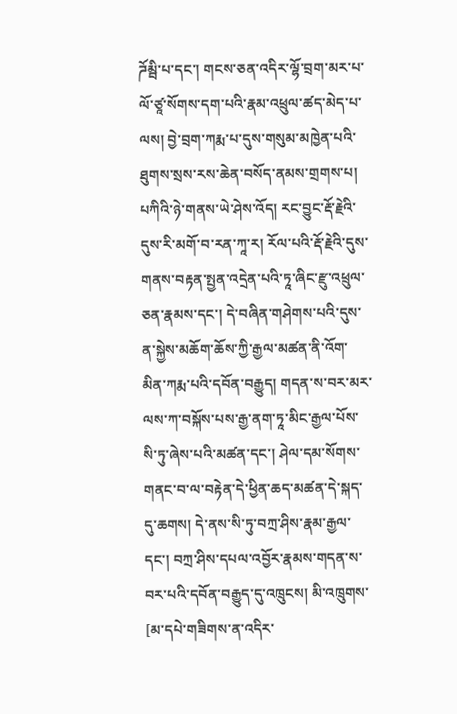ཌོམྦི་པ་དང་། གངས་ཅན་འདིར་ལྷོ་བྲག་མར་པ་ལོ་ཙཱ་སོགས་དག་པའི་རྣམ་འཕྲུལ་ཚད་མེད་པ་ལས། བྱེ་བྲག་ཀརྨ་པ་དུས་གསུམ་མཁྱེན་པའི་ཐུགས་སྲས་རས་ཆེན་བསོད་ནམས་གྲགས་པ། པཀིའི་ཉེ་གནས་ཡེ་ཤེས་འོད། རང་བྱུང་རྡོ་རྗེའི་དུས་རི་མགོ་བ་རན་ཀཱ་ར། རོལ་པའི་རྡོ་རྗེའི་དུས་གནས་བརྟན་སྤྱན་འདྲེན་པའི་ཏཱ་ཞིང་རྫུ་འཕྲུལ་ཅན་རྣམས་དང་། དེ་བཞིན་གཤེགས་པའི་དུས་ན་སྐྱེས་མཆོག་ཆོས་ཀྱི་རྒྱལ་མཚན་ནི་འོག་མིན་ཀརྨ་པའི་དབོན་བརྒྱུད། གདན་ས་བར་མར་ལས་ཀ་བསྐོས་པས་རྒྱ་ནག་ཏཱ་མིང་རྒྱལ་པོས་སི་ཏུ་ཞེས་པའི་མཚན་དང་། ཤེལ་དམ་སོགས་གནང་བ་ལ་བརྟེན་དེ་ཕྱིན་ཆད་མཚན་དེ་སྐད་དུ་ཆགས། དེ་ནས་སི་ཏུ་བཀྲ་ཤིས་རྣམ་རྒྱལ་དང་། བཀྲ་ཤིས་དཔལ་འབྱོར་རྣམས་གདན་ས་བར་པའི་དབོན་བརྒྱུད་དུ་འཁྲུངས། མི་འཁྲུགས་
[མ་དཔེ་གཟིགས་ན་འདིར་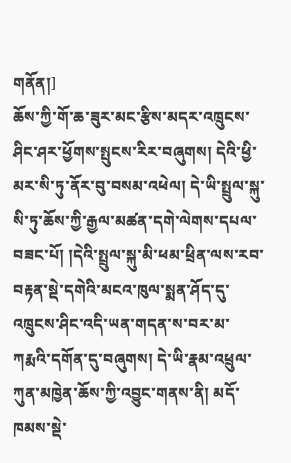གནོན།]
ཆོས་ཀྱི་གོ་ཆ་ཟུར་མང་རྩིས་མདར་འཁྲུངས་ཤིང་ཤར་ཕྱོགས་སྤུངས་རིར་བཞུགས། དེའི་ཕྱི་མར་སི་ཏུ་ནོར་བུ་བསམ་འཕེལ། དེ་ཡི་སྤྲུལ་སྐུ་སི་ཏུ་ཆོས་ཀྱི་རྒྱལ་མཚན་དགེ་ལེགས་དཔལ་བཟང་པོ། །དེའི་སྤྲུལ་སྐུ་མི་ཕམ་ཕྲིན་ལས་རབ་བརྟན་སྡེ་དགེའི་མངའ་ཁུལ་སྨན་ཤོད་དུ་འཁྲུངས་ཤིང་འདི་ཡན་གདན་ས་བར་མ་ཀརྨའི་དགོན་དུ་བཞུགས། དེ་ཡི་རྣམ་འཕྲུལ་ཀུན་མཁྱེན་ཆོས་ཀྱི་འབྱུང་གནས་ནི། མདོ་ཁམས་སྡེ་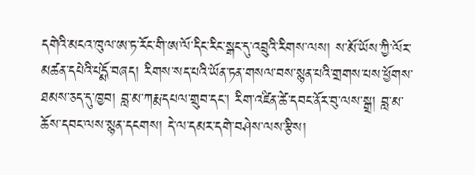དགེའི་མངའ་ཁུལ་ཨ་ཏ་རོང་གི་ཨ་ལོ་དིང་རིང་སྒང་དུ་འབྲུའི་རིགས་ལས། ས་མོ་ཡོས་ཀྱི་ལོར་མཚན་དཔེའི་པདྨོ་བཞད། རིགས་སད་པའི་ཡོན་ཏན་གསལ་བས་སྙན་པའི་གྲགས་པས་ཕྱོགས་ཐམས་ཅད་དུ་ཁྱབ། བླ་མ་ཀརྨ་དཔལ་གྲུབ་དང་། རིག་འཛིན་ཚེ་དབང་ནོར་བུ་ལས་སྒྲ། བླ་མ་ཆོས་དབང་ལས་སྙན་དངགས། དེ་ལ་དམར་དགེ་བཤེས་ལས་རྩིས།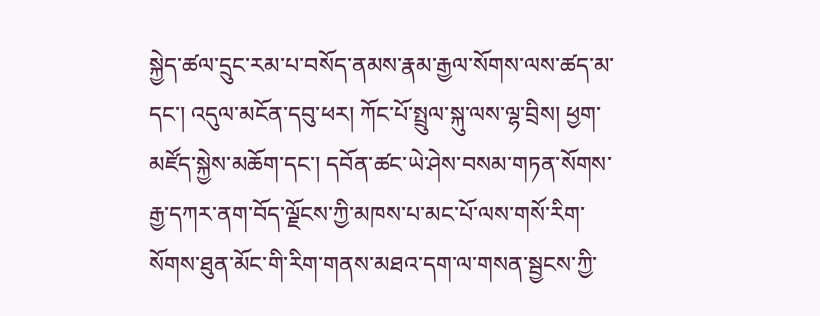སྐྱེད་ཚལ་དྲུང་རམ་པ་བསོད་ནམས་རྣམ་རྒྱལ་སོགས་ལས་ཚད་མ་དང་། འདུལ་མངོན་དབུ་ཕར། ཀོང་པོ་སྤྲུལ་སྐུ་ལས་ལྷ་བྲིས། ཕྱག་མཛོད་སྐྱེས་མཆོག་དང་། དབོན་ཚང་ཡེ་ཤེས་བསམ་གཏན་སོགས་རྒྱ་དཀར་ནག་བོད་ལྗོངས་ཀྱི་མཁས་པ་མང་པོ་ལས་གསོ་རིག་སོགས་ཐུན་མོང་གི་རིག་གནས་མཐའ་དག་ལ་གསན་སྦྱངས་ཀྱི་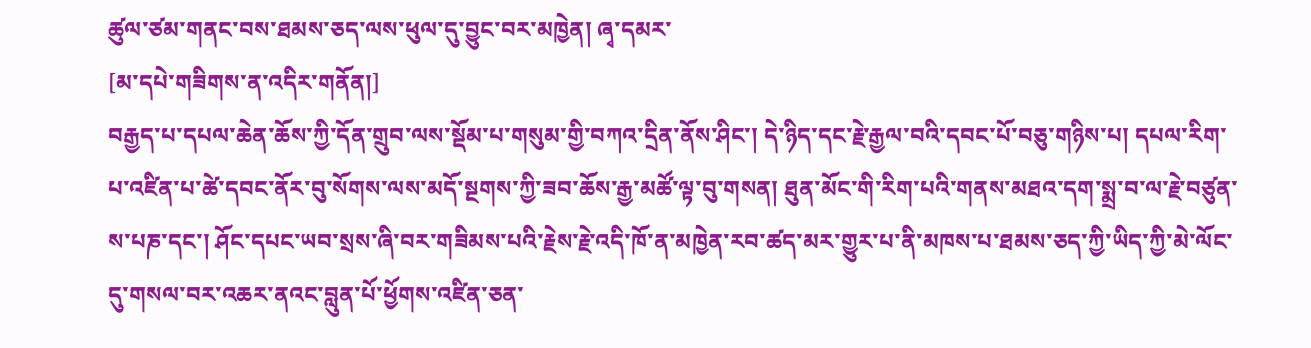ཚུལ་ཙམ་གནང་བས་ཐམས་ཅད་ལས་ཕུལ་དུ་བྱུང་བར་མཁྱེན། ཞྭ་དམར་
[མ་དཔེ་གཟིགས་ན་འདིར་གནོན།]
བརྒྱད་པ་དཔལ་ཆེན་ཆོས་ཀྱི་དོན་གྲུབ་ལས་སྡོམ་པ་གསུམ་གྱི་བཀའ་དྲིན་ནོས་ཤིང་། དེ་ཉིད་དང་རྗེ་རྒྱལ་བའི་དབང་པོ་བཅུ་གཉིས་པ། དཔལ་རིག་པ་འཛིན་པ་ཚེ་དབང་ནོར་བུ་སོགས་ལས་མདོ་སྔགས་ཀྱི་ཟབ་ཆོས་རྒྱ་མཚོ་ལྟ་བུ་གསན། ཐུན་མོང་གི་རིག་པའི་གནས་མཐའ་དག་སྨྲ་བ་ལ་རྗེ་བཙུན་ས་པཎ་དང་། ཤོང་དཔང་ཡབ་སྲས་ཞི་བར་གཟིམས་པའི་རྗེས་རྗེ་འདི་ཁོ་ན་མཁྱེན་རབ་ཚད་མར་གྱུར་པ་ནི་མཁས་པ་ཐམས་ཅད་ཀྱི་ཡིད་ཀྱི་མེ་ལོང་དུ་གསལ་བར་འཆར་ནའང་བླུན་པོ་ཕྱོགས་འཛིན་ཅན་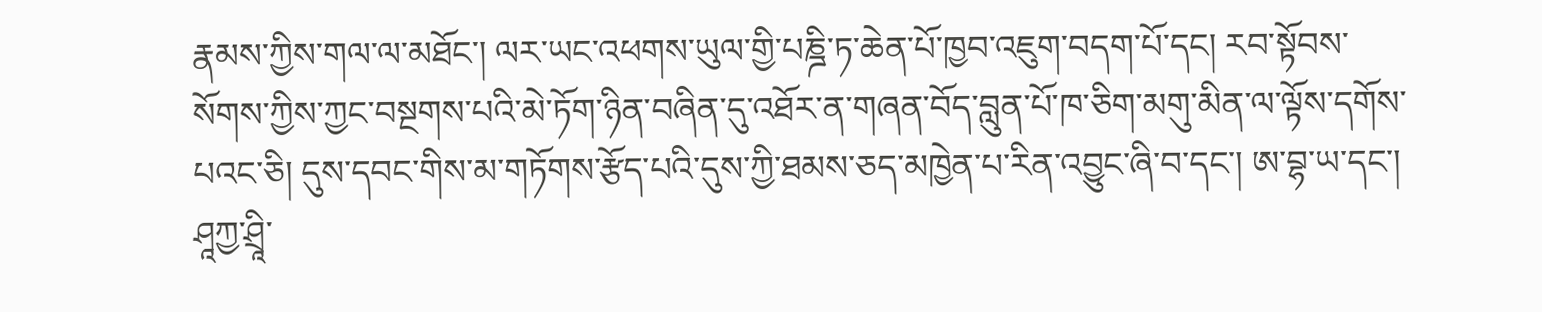རྣམས་ཀྱིས་གལ་ལ་མཐོང་། ལར་ཡང་འཕགས་ཡུལ་གྱི་པཎྜི་ཏ་ཆེན་པོ་ཁྱབ་འཇུག་བདག་པོ་དང། རབ་སྟོབས་སོགས་ཀྱིས་ཀྱང་བསྔགས་པའི་མེ་ཏོག་ཉིན་བཞིན་དུ་འཐོར་ན་གཞན་བོད་བླུན་པོ་ཁ་ཅིག་མགུ་མིན་ལ་ལྟོས་དགོས་པའང་ཅི། དུས་དབང་གིས་མ་གཏོགས་རྩོད་པའི་དུས་ཀྱི་ཐམས་ཅད་མཁྱེན་པ་རིན་འབྱུང་ཞི་བ་དང་། ཨ་བྷ་ཡ་དང་། ཤཱཀྱ་ཤྲཱི་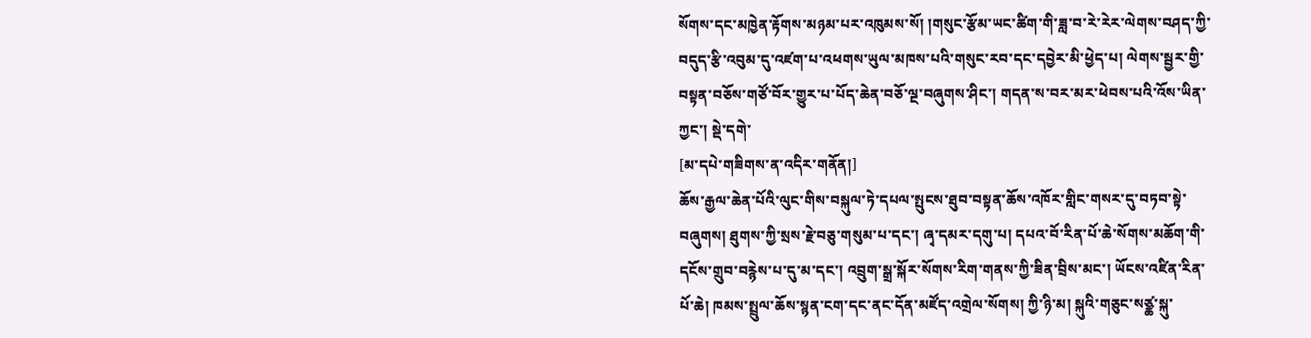སོགས་དང་མཁྱེན་རྟོགས་མཉམ་པར་འཁུམས་སོ། །གསུང་རྩོམ་ཡང་ཚིག་གི་ཟླ་བ་རེ་རེར་ལེགས་བཤད་ཀྱི་བདུད་རྩི་འབུམ་དུ་འཛག་པ་འཕགས་ཡུལ་མཁས་པའི་གསུང་རབ་དང་དབྱེར་མི་ཕྱེད་པ། ལེགས་སྦྱར་གྱི་བསྟན་བཅོས་གཙོ་བོར་གྱུར་པ་པོད་ཆེན་བཅོ་ལྔ་བཞུགས་ཤིང་། གདན་ས་བར་མར་ཕེབས་པའི་འོས་ཡིན་ཀྱང་། སྡེ་དགེ་
[མ་དཔེ་གཟིགས་ན་འདིར་གནོན།]
ཆོས་རྒྱལ་ཆེན་པོའི་ལུང་གིས་བསྐུལ་ཏེ་དཔལ་སྤུངས་ཐུབ་བསྟན་ཆོས་འཁོར་གླིང་གསར་དུ་བཏབ་སྟེ་བཞུགས། ཐུགས་ཀྱི་སྲས་རྗེ་བཅུ་གསུམ་པ་དང་། ཞྭ་དམར་དགུ་པ། དཔའ་བོ་རིན་པོ་ཆེ་སོགས་མཆོག་གི་དངོས་གྲུབ་བརྙེས་པ་དུ་མ་དང་། འབྲུག་སྒྲ་སྐོར་སོགས་རིག་གནས་ཀྱི་ཟིན་བྲིས་མང་། ཡོངས་འཛིན་རིན་པོ་ཆེ། ཁམས་སྤྲུལ་ཆོས་སྙན་ངག་དང་ནང་དོན་མཛོད་འགྲེལ་སོགས། ཀྱི་ཉི་མ། སྐུའི་གཅུང་སཙྪ་སྐུ་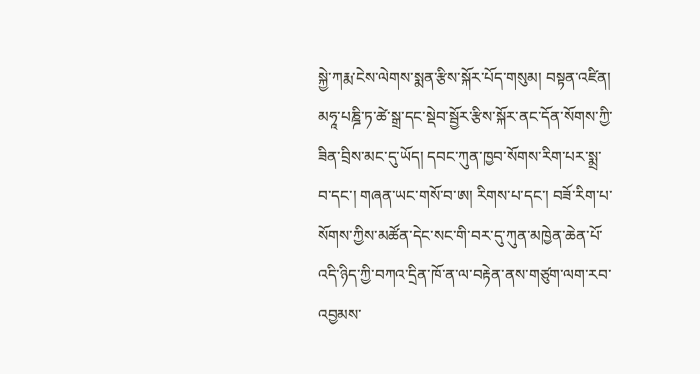སྐྱེ་ཀརྨ་ངེས་ལེགས་སྨན་རྩིས་སྐོར་པོད་གསུམ། བསྟན་འཛིན། མཧཱ་པཎྜི་ཏ་ཚེ་སྒྲ་དང་སྡེབ་སྦྱོར་རྩིས་སྐོར་ནང་དོན་སོགས་ཀྱི་ཟིན་བྲིས་མང་དུ་ཡོད། དབང་ཀུན་ཁྱབ་སོགས་རིག་པར་སྨྲ་བ་དང་། གཞན་ཡང་གསོ་བ་ཨ། རིགས་པ་དང་། བཟོ་རིག་པ་སོགས་ཀྱིས་མཚོན་དེང་སང་གི་བར་དུ་ཀུན་མཁྱེན་ཆེན་པོ་འདི་ཉིད་ཀྱི་བཀའ་དྲིན་ཁོ་ན་ལ་བརྟེན་ནས་གཙུག་ལག་རབ་འབྱམས་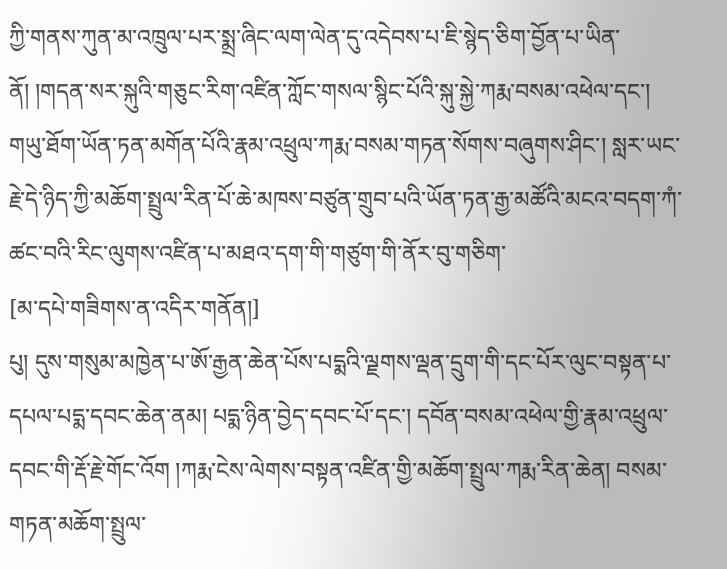ཀྱི་གནས་ཀུན་མ་འཁྲུལ་པར་སྨྲ་ཞིང་ལག་ལེན་དུ་འདེབས་པ་ཇི་སྙེད་ཅིག་བྱོན་པ་ཡིན་ནོ། །གདན་སར་སྐུའི་གཅུང་རིག་འཛིན་ཀློང་གསལ་སྙིང་པོའི་སྐུ་སྐྱེ་ཀརྨ་བསམ་འཕེལ་དང་། གཡུ་ཐོག་ཡོན་ཏན་མགོན་པོའི་རྣམ་འཕྲུལ་ཀརྨ་བསམ་གཏན་སོགས་བཞུགས་ཤིང་། སླར་ཡང་རྗེ་དེ་ཉིད་ཀྱི་མཆོག་སྤྲུལ་རིན་པོ་ཆེ་མཁས་བཙུན་གྲུབ་པའི་ཡོན་ཏན་རྒྱ་མཚོའི་མངའ་བདག་ཀཾ་ཚང་བའི་རིང་ལུགས་འཛིན་པ་མཐའ་དག་གི་གཙུག་གི་ནོར་བུ་གཅིག་
[མ་དཔེ་གཟིགས་ན་འདིར་གནོན།]
པུ། དུས་གསུམ་མཁྱེན་པ་ཨོ་རྒྱན་ཆེན་པོས་པདྨའི་ལྗགས་ལྡན་དྲུག་གི་དང་པོར་ལུང་བསྟན་པ་དཔལ་པདྨ་དབང་ཆེན་ནམ། པདྨ་ཉིན་བྱེད་དབང་པོ་དང་། དབོན་བསམ་འཕེལ་གྱི་རྣམ་འཕྲུལ་དབང་གི་རྡོ་རྗེ་གོང་འོག །ཀརྨ་ངེས་ལེགས་བསྟན་འཛིན་གྱི་མཆོག་སྤྲུལ་ཀརྨ་རིན་ཆེན། བསམ་གཏན་མཆོག་སྤྲུལ་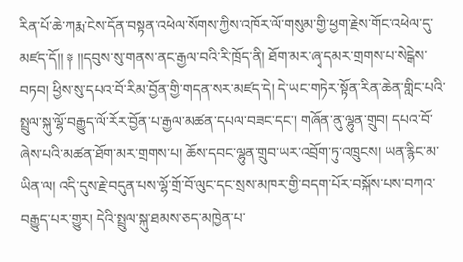རིན་པོ་ཆེ་ཀརྨ་ངེས་དོན་བསྟན་འཕེལ་སོགས་ཀྱིས་འཁོར་ལོ་གསུམ་གྱི་ཕྱག་རྗེས་གོང་འཕེལ་དུ་མཛད་དོ།། ༈ །།དབུས་སུ་གནས་ནང་རྒྱལ་བའི་རི་ཁྲོད་ནི། ཐོག་མར་ཞྭ་དམར་གྲགས་པ་སེངྒེས་བཏབ། ཕྱིས་སུ་དཔའ་བོ་རིམ་བྱོན་གྱི་གདན་སར་མཛད་དེ། དེ་ཡང་གཏེར་སྟོན་རིན་ཆེན་གླིང་པའི་སྤྲུལ་སྐུ་ལྷོ་བརྒྱུད་ལོ་རོར་བྱོན་པ་རྒྱལ་མཚན་དཔལ་བཟང་དང་། གཞོན་ནུ་ལྷུན་གྲུབ། དཔའ་བོ་ཞེས་པའི་མཚན་ཐོག་མར་གྲགས་པ། ཆོས་དབང་ལྷུན་གྲུབ་ཡར་འབྲོག་ཏུ་འཁྲུངས། ཡན་རྙིང་མ་ཡིན་ལ། འདི་དུས་རྗེ་བདུན་པས་ལྷོ་གྲོ་བོ་ལུང་དང་སྲས་མཁར་གྱི་བདག་པོར་བསྐོས་པས་བཀའ་བརྒྱུད་པར་གྱུར། དེའི་སྤྲུལ་སྐུ་ཐམས་ཅད་མཁྱེན་པ་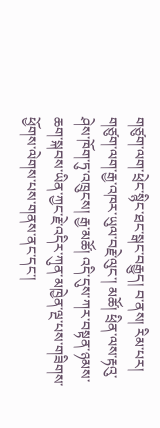གཙུག་ལག་ཕྲེང་སྙིང་ཐང་སྒང་བརྒྱུད། བ་ནས། རིམ་པར། གཙུག་ལག་རྒྱ་འཁར་ཡུལ་བརྗེ་ལུང་། མཚོ། ཕྲིན་ལས་རྟའུ་ཤེས་ཁོག་ཏུ་འཁྲུངས། རྒྱ་མཚོ། འདི་དུས་ཀར་བསྟན་ཉམས་ཆག་སྐབས་ཡིན་ཀྱང་རྗེ་འདིར་ཀུན་མཁྱེན་ལྔ་པས་གཟིགས་ཕྱོགས་ལེགས་པས་གནས་ནང་དང་།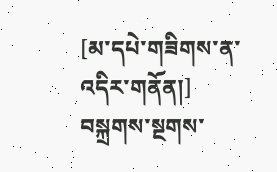[མ་དཔེ་གཟིགས་ན་འདིར་གནོན།]
བསྐྲགས་སྔགས་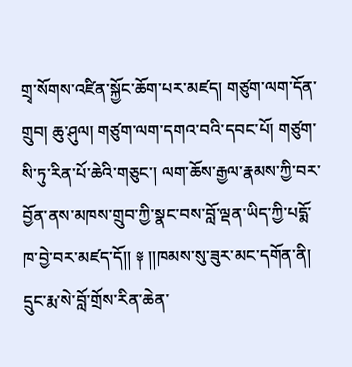གྲྭ་སོགས་འཛིན་སྐྱོང་ཆོག་པར་མཛད། གཙུག་ལག་དོན་གྲུབ། ཆུ་ཤུལ། གཙུག་ལག་དགའ་བའི་དབང་པོ། གཙུག་སི་ཏུ་རིན་པོ་ཆེའི་གཅུང་། ལག་ཆོས་རྒྱལ་རྣམས་ཀྱི་བར་བྱོན་ནས་མཁས་གྲུབ་ཀྱི་སྣང་བས་བློ་ལྡན་ཡིད་ཀྱི་པདྨོ་ཁ་བྱེ་བར་མཛད་དོ།། ༈ །།ཁམས་སུ་ཟུར་མང་དགོན་ནི། དྲུང་རྨ་སེ་བློ་གྲོས་རིན་ཆེན་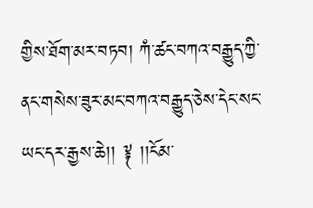གྱིས་ཐོག་མར་བཏབ། ཀཾ་ཚང་བཀའ་བརྒྱུད་ཀྱི་ནང་གསེས་ཟུར་མང་བཀའ་བརྒྱུད་ཅེས་དེང་སང་ཡང་དར་རྒྱས་ཆེ།། ༈ །།ངོམ་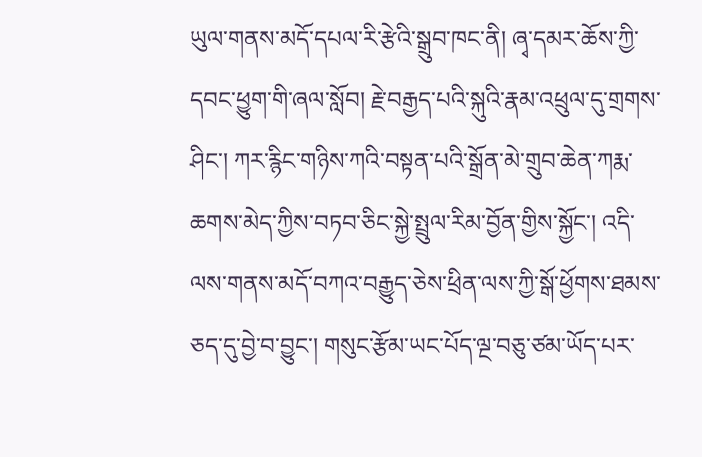ཡུལ་གནས་མདོ་དཔལ་རི་རྩེའི་སྒྲུབ་ཁང་ནི། ཞྭ་དམར་ཆོས་ཀྱི་དབང་ཕྱུག་གི་ཞལ་སློབ། རྗེ་བརྒྱད་པའི་སྐུའི་རྣམ་འཕྲུལ་དུ་གྲགས་ཤིང་། ཀར་རྙིང་གཉིས་ཀའི་བསྟན་པའི་སྒྲོན་མེ་གྲུབ་ཆེན་ཀརྨ་ཆགས་མེད་ཀྱིས་བཏབ་ཅིང་སྐྱེ་སྤྲུལ་རིམ་བྱོན་གྱིས་སྐྱོང་། འདི་ལས་གནས་མདོ་བཀའ་བརྒྱུད་ཅེས་ཕྲིན་ལས་ཀྱི་སྒོ་ཕྱོགས་ཐམས་ཅད་དུ་བྱེ་བ་བྱུང་། གསུང་རྩོམ་ཡང་པོད་ལྔ་བཅུ་ཙམ་ཡོད་པར་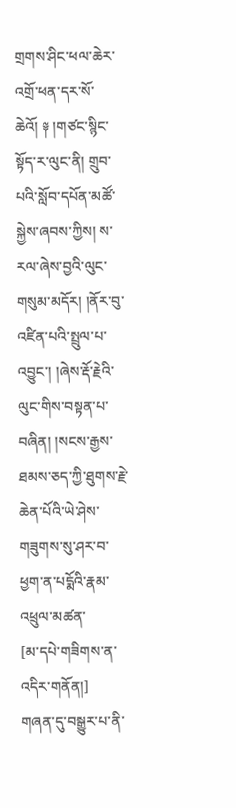གྲགས་ཤིང་ཕལ་ཆེར་འགྲོ་ཕན་དར་སོ་ཆེའོ། ༈ །གཙང་སྙིང་སྟོད་ར་ལུང་ནི། གྲུབ་པའི་སློབ་དཔོན་མཚོ་སྐྱེས་ཞབས་ཀྱིས། ས་རལ་ཞེས་བྱའི་ལུང་གསུམ་མདོར། །ནོར་བུ་འཛིན་པའི་སྤྲུལ་པ་འབྱུང་། །ཞེས་རྡོ་རྗེའི་ལུང་གིས་བསྟན་པ་བཞིན། །སངས་རྒྱས་ཐམས་ཅད་ཀྱི་ཐུགས་རྗེ་ཆེན་པོའི་ཡེ་ཤེས་གཟུགས་སུ་ཤར་བ་ཕྱག་ན་པདྨོའི་རྣམ་འཕྲུལ་མཚན་
[མ་དཔེ་གཟིགས་ན་འདིར་གནོན།]
གཞན་དུ་བསྒྱུར་པ་ནི་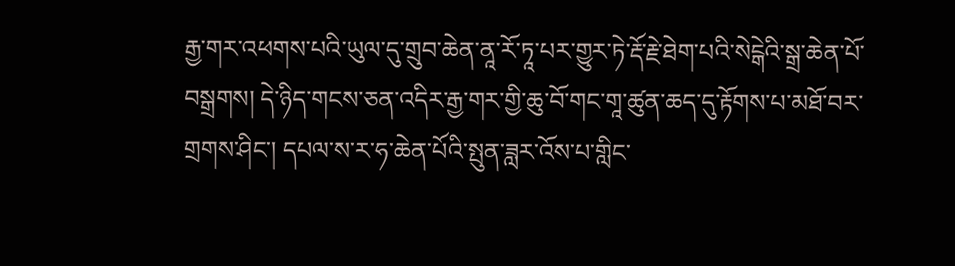རྒྱ་གར་འཕགས་པའི་ཡུལ་དུ་གྲུབ་ཆེན་ནཱ་རོ་ཏཱ་པར་གྱུར་ཏེ་རྡོ་རྗེ་ཐེག་པའི་སེངྒེའི་སྒྲ་ཆེན་པོ་བསྒྲགས། དེ་ཉིད་གངས་ཅན་འདིར་རྒྱ་གར་གྱི་ཆུ་བོ་གང་གཱ་ཚུན་ཆད་དུ་རྟོགས་པ་མཐོ་བར་གྲགས་ཤིང་། དཔལ་ས་ར་ཧ་ཆེན་པོའི་སྤུན་ཟླར་འོས་པ་གླིང་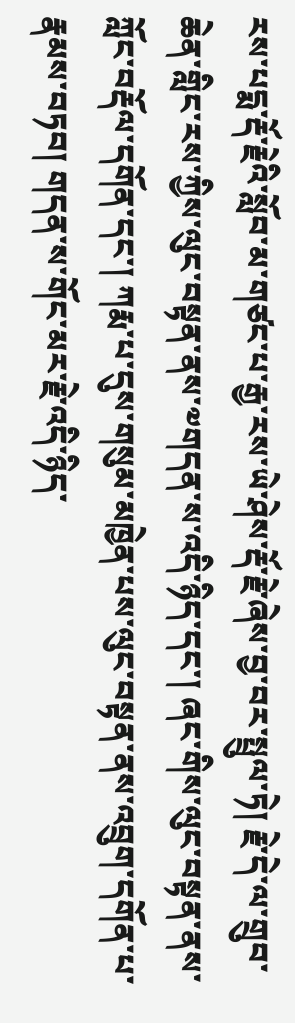རས་པདྨ་རྡོ་རྗེའི་སློབ་མ་གཙང་པ་རྒྱ་རས་ཡེ་ཤེས་རྡོ་རྗེ་ཞེས་བྱ་བར་སྤྲུལ་ཏེ། རྗེ་དེ་ལ་གྲུབ་ཆེན་གླིང་རས་ཀྱིས་ལུང་བསྟན་ནས་༧གདན་ས་འདི་ཉིད་དང་། ཞང་གིས་ལུང་བསྟན་ནས་ཀློང་བརྡོལ་དགོན་དང་། ཀརྨ་པ་དུས་གསུམ་མཁྱེན་པས་ལུང་བསྟན་ནས་འབྲུག་དགོན་པ་རྣམས་བཏབ། གདན་ས་གོང་མར་རྗེ་འདི་ཉིད་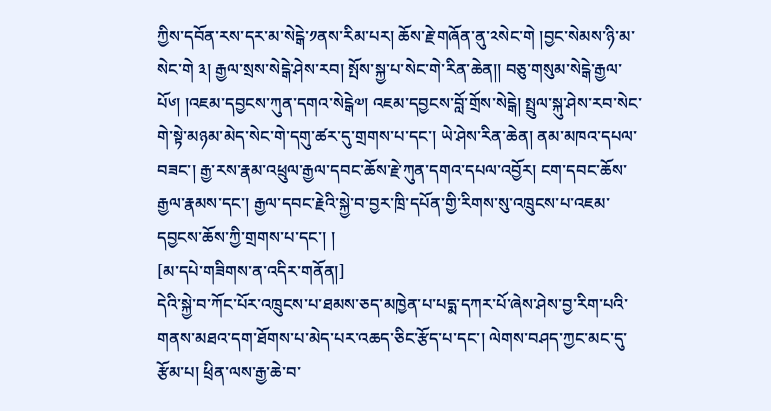ཀྱིས་དབོན་རས་དར་མ་སེངྒེ་༡ནས་རིམ་པར། ཆོས་རྗེ་གཞོན་ནུ་༢སེང་གེ །བྱང་སེམས་ཉི་མ་སེང་གེ ༣། རྒྱལ་སྲས་སེངྒེ་ཤེས་རབ། སྤོས་སྐྱ་པ་སེང་གེ་རིན་ཆེན།། བཅུ་གསུམ་སེངྒེ་རྒྱལ་པོ༦། །འཇམ་དབྱངས་ཀུན་དགའ་སེངྒེ༧། འཇམ་དབྱངས་བློ་གྲོས་སེངྒེ། སྤྲུལ་སྐུ་ཤེས་རབ་སེང་གེ་སྟེ་མཉམ་མེད་སེང་གེ་དགུ་ཚར་དུ་གྲགས་པ་དང་། ཡེ་ཤེས་རིན་ཆེན། ནམ་མཁའ་དཔལ་བཟང་། རྒྱ་རས་རྣམ་འཕྲུལ་རྒྱལ་དབང་ཆོས་རྗེ་ཀུན་དགའ་དཔལ་འབྱོར། ངག་དབང་ཆོས་རྒྱལ་རྣམས་དང་། རྒྱལ་དབང་རྗེའི་སྐྱེ་བ་བྱར་ཁྲི་དཔོན་གྱི་རིགས་སུ་འཁྲུངས་པ་འཇམ་དབྱངས་ཆོས་ཀྱི་གྲགས་པ་དང་། །
[མ་དཔེ་གཟིགས་ན་འདིར་གནོན།]
དེའི་སྐྱེ་བ་ཀོང་པོར་འཁྲུངས་པ་ཐམས་ཅད་མཁྱེན་པ་པདྨ་དཀར་པོ་ཞེས་ཤེས་བྱ་རིག་པའི་གནས་མཐའ་དག་ཐོགས་པ་མེད་པར་འཆད་ཅིང་རྩོད་པ་དང་། ལེགས་བཤད་ཀྱང་མང་དུ་རྩོམ་པ། ཕྲིན་ལས་རྒྱ་ཆེ་བ་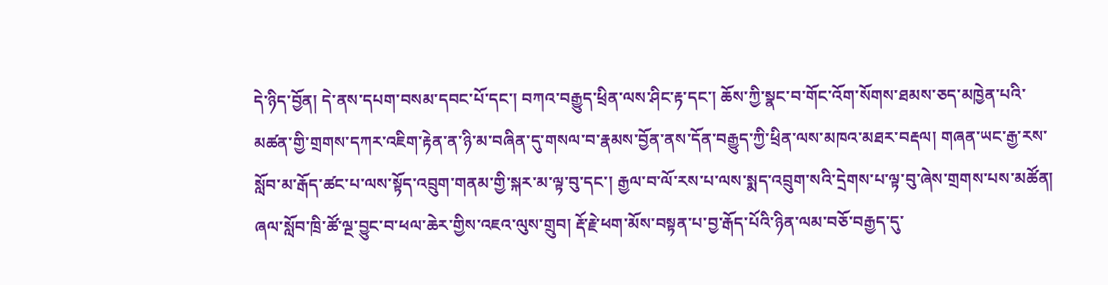དེ་ཉིད་བྱོན། དེ་ནས་དཔག་བསམ་དབང་པོ་དང་། བཀའ་བརྒྱུད་ཕྲིན་ལས་ཤིང་རྟ་དང་། ཆོས་ཀྱི་སྣང་བ་གོང་འོག་སོགས་ཐམས་ཅད་མཁྱེན་པའི་མཚན་གྱི་གྲགས་དཀར་འཇིག་རྟེན་ན་ཉི་མ་བཞིན་དུ་གསལ་བ་རྣམས་བྱོན་ནས་དོན་བརྒྱུད་ཀྱི་ཕྲིན་ལས་མཁའ་མཐར་བརྡལ། གཞན་ཡང་རྒྱ་རས་སློབ་མ་རྒོད་ཚང་པ་ལས་སྟོད་འབྲུག་གནམ་གྱི་སྐར་མ་ལྟ་བུ་དང་། རྒྱལ་བ་ལོ་རས་པ་ལས་སྨད་འབྲུག་སའི་དྲེགས་པ་ལྟ་བུ་ཞེས་གྲགས་པས་མཚོན། ཞལ་སློབ་ཁྲི་ཚོ་ལྔ་བྱུང་བ་ཕལ་ཆེར་གྱིས་འཇའ་ལུས་གྲུབ། རྡོ་རྗེ་ཕག་མོས་བསྟན་པ་བྱ་རྒོད་པོའི་ཉིན་ལམ་བཅོ་བརྒྱད་དུ་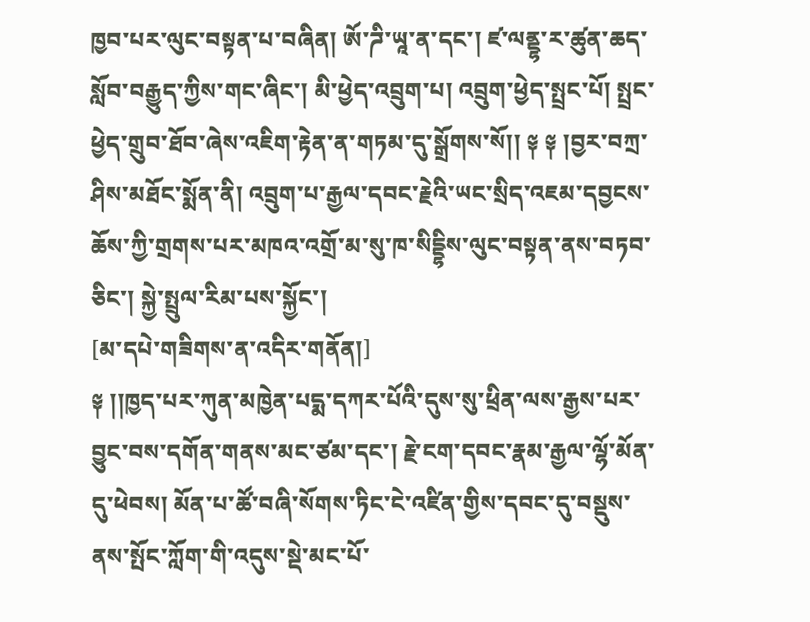ཁྱབ་པར་ལུང་བསྟན་པ་བཞིན། ཨོ་ཌི་ཡཱ་ན་དང་། ཛ་ལནྡྷ་ར་ཚུན་ཆད་སློབ་བརྒྱུད་ཀྱིས་གང་ཞིང་། མི་ཕྱེད་འབྲུག་པ། འབྲུག་ཕྱེད་སྤྲང་པོ། སྤྲང་ཕྱེད་གྲུབ་ཐོབ་ཞེས་འཇིག་རྟེན་ན་གཏམ་དུ་སྒྲོགས་སོ།། ༈ ༈ །བྱར་བཀྲ་ཤིས་མཐོང་སྨོན་ནི། འབྲུག་པ་རྒྱལ་དབང་རྗེའི་ཡང་སྲིད་འཇམ་དབྱངས་ཆོས་ཀྱི་གྲགས་པར་མཁའ་འགྲོ་མ་སུ་ཁ་སིདྡྷིས་ལུང་བསྟན་ནས་བཏབ་ཅིང་། སྐྱེ་སྤྲུལ་རིམ་པས་སྐྱོང་།
[མ་དཔེ་གཟིགས་ན་འདིར་གནོན།]
༈ །།ཁྱད་པར་ཀུན་མཁྱེན་པདྨ་དཀར་པོའི་དུས་སུ་ཕྲིན་ལས་རྒྱས་པར་བྱུང་བས་དགོན་གནས་མང་ཙམ་དང་། རྗེ་ངག་དབང་རྣམ་རྒྱལ་ལྷོ་མོན་དུ་ཕེབས། མོན་པ་ཚོ་བཞི་སོགས་ཏིང་ངེ་འཛིན་གྱིས་དབང་དུ་བསྡུས་ནས་སྤོང་ཀློག་གི་འདུས་སྡེ་མང་པོ་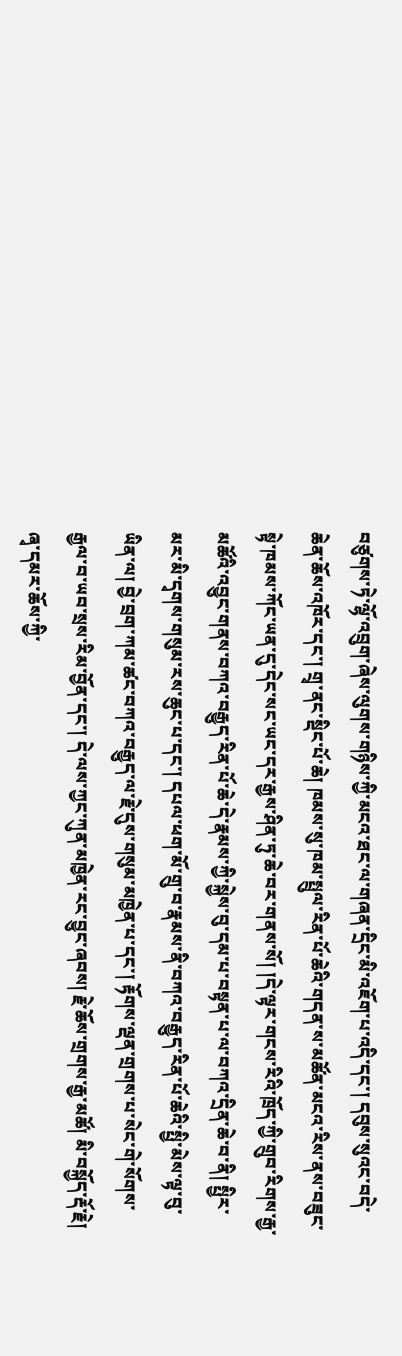བཙུགས་ཏེ་ལྷོ་འབྲུག་ཞེས་ལུགས་གཉིས་ཀྱི་མངའ་ཐང་ལ་གཞན་དྲིང་མི་འཇོག་པ་འདི་དང་། དབུས་སུའང་བདེ་ཆེན་ཆོས་འཁོར་དང་། གྲྭ་ནང་སྡིང་པོ་ཆེ། ཁམས་སུ་ཁམ་སྤྲུལ་རིན་པོ་ཆེའི་གདན་ས་མཚོན་མངའ་རིས་ནས་བཟུང་སྟེ་ཁམས་ཀོང་ཡན་དུ་དེང་སང་ཡང་དར་རྒྱས་ཤིན་ཏུ་ཆེ་བར་གནས་སོ། །དེ་ལྟར་གངས་རིའི་ཁྲོད་ཀྱི་གྲུབ་རིགས་རྒྱ་མཚོའི་འབྱུང་གནས་བཀའ་བརྒྱུད་རིན་པོ་ཆེ་དེ་རྣམས་ཀྱི་སྐྱེས་བུ་དམ་པ་བསྟན་པ་ལ་བཀའ་དྲིན་ཆེ་བ་ནི། སྤྱིར་མར་མི་དྭགས་གསུམ་རས་ཆུང་པ་དང་། དཔལ་ཕག་མོ་གྲུ་བ་རྣམས་ནི་བཀའ་བརྒྱུད་རིན་པོ་ཆེའི་སྤྱི་མེས་ལྟ་བུ་ཡིན་ལ། བྱེ་བྲག་ཀམ་ཚང་བཀའ་བརྒྱུད་ལ་རྗེ་དུས་གསུམ་མཁྱེན་པ་དང་། རྟོགས་ལྡན་གྲགས་པ་སེང་གེ་སོགས་རྒྱལ་བ་ཡབ་སྲས་རིམ་བྱོན་དང་། དེ་ལས་ཀྱང་ཀུན་མཁྱེན་རང་བྱུང་ཞབས། རྗེ་ཆོས་གྲགས་རྒྱ་མཚོ། མི་བསྐྱོད་རྡོ་རྗེ། ཞྭ་དམར་ཆོས་ཀྱི་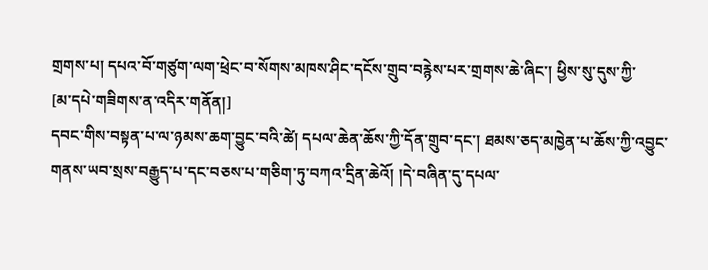གྲགས་པ། དཔའ་བོ་གཙུག་ལག་ཕྲེང་བ་སོགས་མཁས་ཤིང་དངོས་གྲུབ་བརྙེས་པར་གྲགས་ཆེ་ཞིང་། ཕྱིས་སུ་དུས་ཀྱི་
[མ་དཔེ་གཟིགས་ན་འདིར་གནོན།]
དབང་གིས་བསྟན་པ་ལ་ཉམས་ཆག་བྱུང་བའི་ཚེ། དཔལ་ཆེན་ཆོས་ཀྱི་དོན་གྲུབ་དང་། ཐམས་ཅད་མཁྱེན་པ་ཆོས་ཀྱི་འབྱུང་གནས་ཡབ་སྲས་བརྒྱུད་པ་དང་བཅས་པ་གཅིག་ཏུ་བཀའ་དྲིན་ཆེའོ། །དེ་བཞིན་དུ་དཔལ་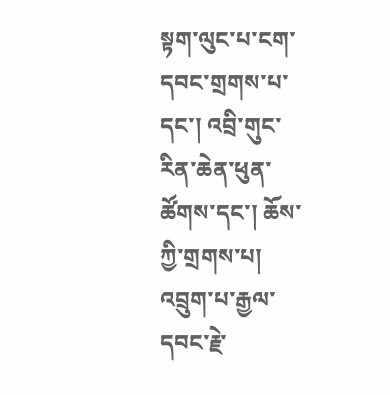སྟག་ལུང་པ་ངག་དབང་གྲགས་པ་དང་། འབྲི་གུང་རིན་ཆེན་ཕུན་ཚོགས་དང་། ཆོས་ཀྱི་གྲགས་པ། འབྲུག་པ་རྒྱལ་དབང་རྗེ་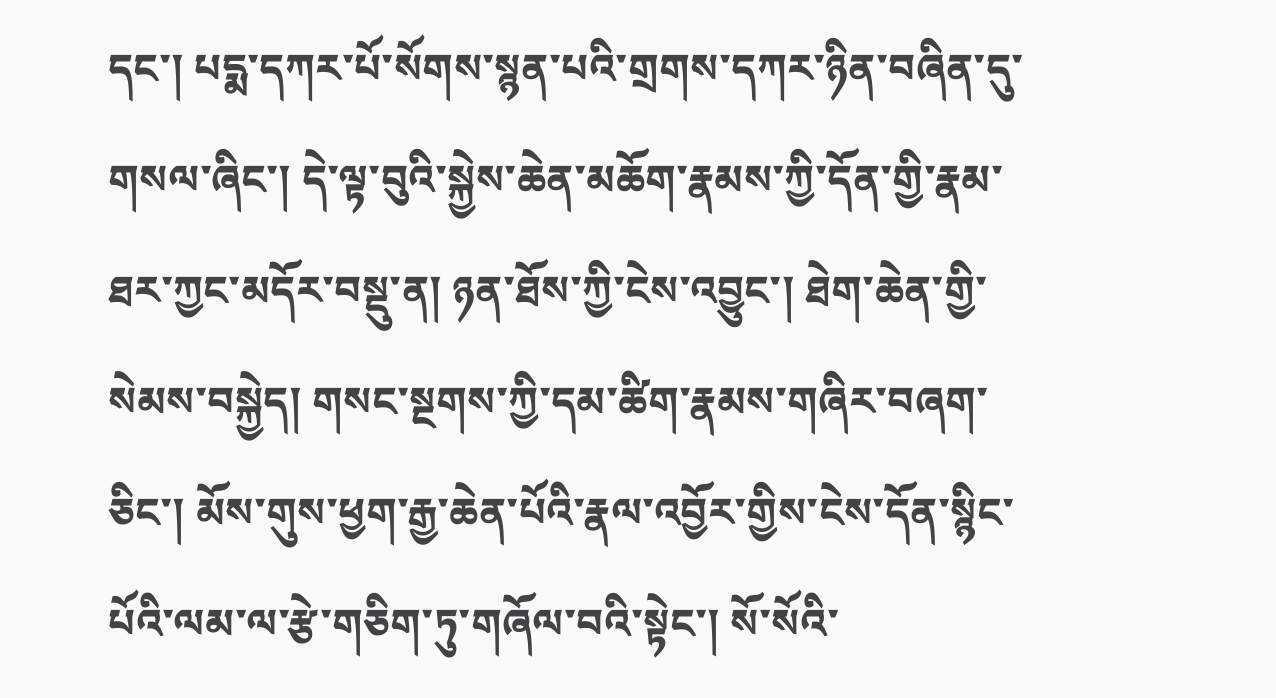དང་། པདྨ་དཀར་པོ་སོགས་སྙན་པའི་གྲགས་དཀར་ཉིན་བཞིན་དུ་གསལ་ཞིང་། དེ་ལྟ་བུའི་སྐྱེས་ཆེན་མཆོག་རྣམས་ཀྱི་དོན་གྱི་རྣམ་ཐར་ཀྱང་མདོར་བསྡུ་ན། ཉན་ཐོས་ཀྱི་ངེས་འབྱུང་། ཐེག་ཆེན་གྱི་སེམས་བསྐྱེད། གསང་སྔགས་ཀྱི་དམ་ཚིག་རྣམས་གཞིར་བཞག་ཅིང་། མོས་གུས་ཕྱག་རྒྱ་ཆེན་པོའི་རྣལ་འབྱོར་གྱིས་ངེས་དོན་སྙིང་པོའི་ལམ་ལ་རྩེ་གཅིག་ཏུ་གཞོལ་བའི་སྟེང་། སོ་སོའི་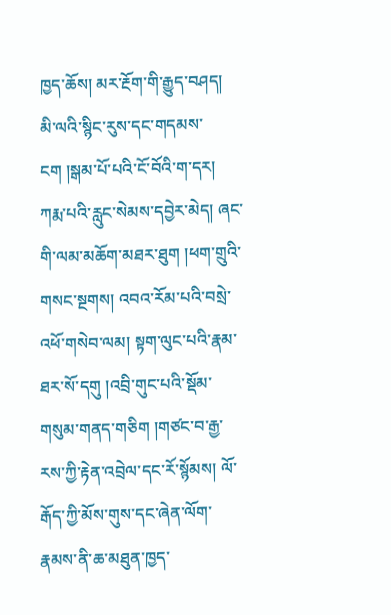ཁྱད་ཆོས། མར་རྔོག་གི་རྒྱུད་བཤད། མི་ལའི་སྙིང་རུས་དང་གདམས་ངག །སྒམ་པོ་པའི་ངོ་བོའི་ག་དར། ཀརྨ་པའི་རླུང་སེམས་དབྱེར་མེད། ཞང་གི་ལམ་མཆོག་མཐར་ཐུག །ཕག་གྲུའི་གསང་སྔགས། འབའ་རོམ་པའི་བསྲེ་འཕོ་གསེབ་ལམ། སྟག་ལུང་པའི་རྣམ་ཐར་སོ་དགུ །འབྲི་གུང་པའི་སྡོམ་གསུམ་གནད་གཅིག །གཙང་བ་རྒྱ་རས་ཀྱི་རྟེན་འབྲེལ་དང་རོ་སྙོམས། ལོ་རྒོད་ཀྱི་མོས་གུས་དང་ཞེན་ལོག་རྣམས་ནི་ཆ་མཐུན་ཁྱད་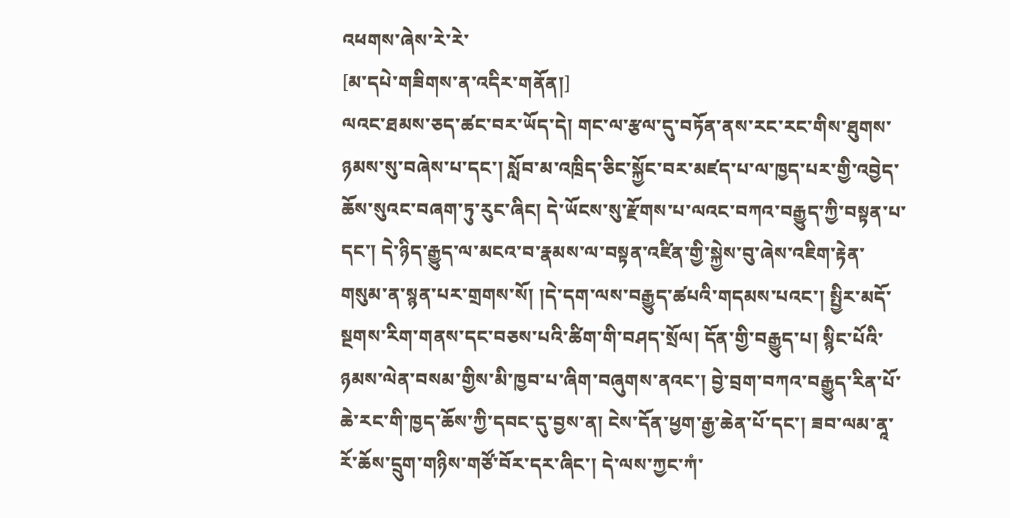འཕགས་ཞེས་རེ་རེ་
[མ་དཔེ་གཟིགས་ན་འདིར་གནོན།]
ལའང་ཐམས་ཅད་ཚང་བར་ཡོད་དེ། གང་ལ་རྩལ་དུ་བཏོན་ནས་རང་རང་གིས་ཐུགས་ཉམས་སུ་བཞེས་པ་དང་། སློབ་མ་འཁྲིད་ཅིང་སྐྱོང་བར་མཛད་པ་ལ་ཁྱད་པར་གྱི་འབྱེད་ཆོས་སུའང་བཞག་ཏུ་རུང་ཞིང། དེ་ཡོངས་སུ་རྫོགས་པ་ལའང་བཀའ་བརྒྱུད་ཀྱི་བསྟན་པ་དང་། དེ་ཉིད་རྒྱུད་ལ་མངའ་བ་རྣམས་ལ་བསྟན་འཛིན་གྱི་སྐྱེས་བུ་ཞེས་འཇིག་རྟེན་གསུམ་ན་སྙན་པར་གྲགས་སོ། །དེ་དག་ལས་བརྒྱུད་ཚཔའི་གདམས་པའང་། སྤྱིར་མདོ་སྔགས་རིག་གནས་དང་བཅས་པའི་ཚིག་གི་བཤད་སྲོལ། དོན་གྱི་བརྒྱུད་པ། སྙིང་པོའི་ཉམས་ལེན་བསམ་གྱིས་མི་ཁྱབ་པ་ཞིག་བཞུགས་ནའང་། བྱེ་བྲག་བཀའ་བརྒྱུད་རིན་པོ་ཆེ་རང་གི་ཁྱད་ཆོས་ཀྱི་དབང་དུ་བྱས་ན། ངེས་དོན་ཕྱག་རྒྱ་ཆེན་པོ་དང་། ཟབ་ལམ་ནཱ་རོ་ཆོས་དྲུག་གཉིས་གཙོ་བོར་དར་ཞིང་། དེ་ལས་ཀྱང་ཀཾ་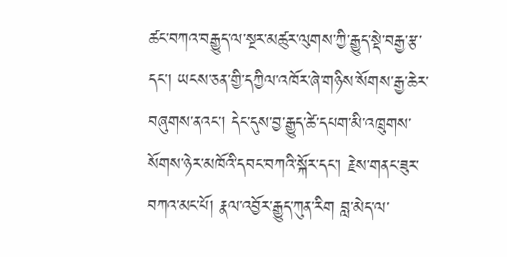ཚང་བཀའ་བརྒྱུད་ལ་སྔར་མཚུར་ལུགས་ཀྱི་རྒྱུད་སྡེ་བརྒྱ་རྩ་དང་། ཡངས་ཅན་གྱི་དཀྱིལ་འཁོར་ཞེ་གཉིས་སོགས་རྒྱ་ཆེར་བཞུགས་ནའང་། དེང་དུས་བྱ་རྒྱུད་ཚེ་དཔག་མི་འཁྲུགས་སོགས་ཉེར་མཁོའི་དབང་བཀའི་སྐོར་དང་། རྗེས་གནང་ཟུར་བཀའ་མང་པོ། རྣལ་འབྱོར་རྒྱུད་ཀུན་རིག བླ་མེད་ལ་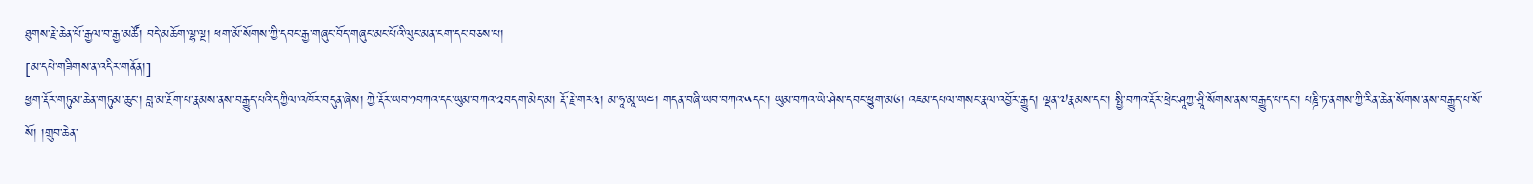ཐུགས་རྗེ་ཆེན་པོ་རྒྱལ་བ་རྒྱ་མཚོ། བདེ་མཆོག་ལྷ་ལྔ། ཕག་མོ་སོགས་ཀྱི་དབང་རྒྱ་གཞུང་བོད་གཞུང་མང་པོའི་ལུང་མན་ངག་དང་བཅས་པ།
[མ་དཔེ་གཟིགས་ན་འདིར་གནོན།]
ཕྱག་རྡོར་གཏུམ་ཆེན་གཏུམ་ཆུང་། བླ་མ་རྔོག་པ་རྣམས་ནས་བརྒྱུད་པའི་དཀྱིལ་འཁོར་བདུན་ཞེས། ཀྱེ་རྡོར་ཡབ་༡བཀའ་དང་ཡུམ་བཀའ་༢བདག་མེད་མ། རྡོ་རྗེ་གར༣། མ་ཧཱ་མཱ་ཡ༤། གདན་བཞི་ཡབ་བཀའ་༥དང་། ཡུམ་བཀའ་ཡེ་ཤེས་དབང་ཕྱུག་མ༦། འཇམ་དཔལ་གསང་རྣལ་འབྱོར་རྒྱུད། ལྡན་༧རྣམས་དང་། སྤྱི་བཀའ་རྡོར་ཕྲེང་ཤཱཀྱ་ཤྲཱི་སོགས་ནས་བརྒྱུད་པ་དང་། པཎྜི་ཏ་ནགས་ཀྱི་རིན་ཆེན་སོགས་ནས་བརྒྱུད་པ་སོ་སོ། །གྲུབ་ཆེན་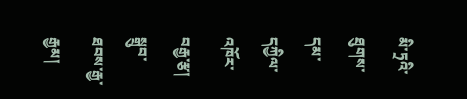མི་ཏྲའི་ཐུགས་དམ་དཀྱིལ་འཁོར་བརྒྱ་རྩ། སྒྲུབ་ཐབས་རྒྱ་རྒྱམ།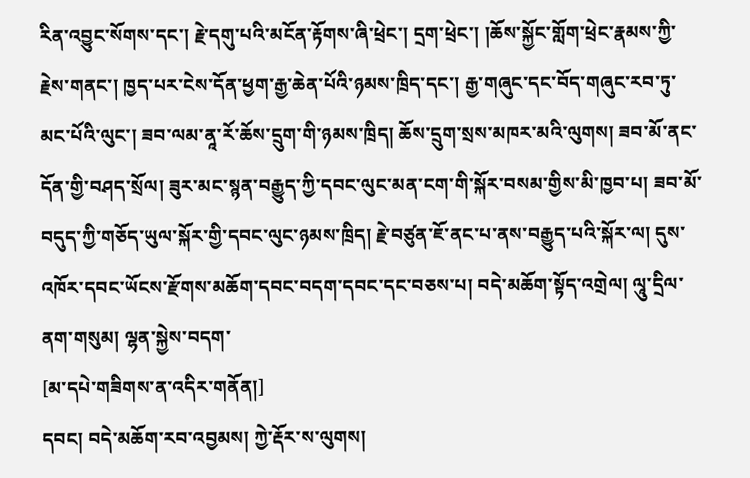རིན་འབྱུང་སོགས་དང་། རྗེ་དགུ་པའི་མངོན་རྟོགས་ཞི་ཕྲེང་། དྲག་ཕྲེང་། །ཆོས་སྐྱོང་གློག་ཕྲེང་རྣམས་ཀྱི་རྗེས་གནང་། ཁྱད་པར་ངེས་དོན་ཕྱག་རྒྱ་ཆེན་པོའི་ཉམས་ཁྲིད་དང་། རྒྱ་གཞུང་དང་བོད་གཞུང་རབ་ཏུ་མང་པོའི་ལུང་། ཟབ་ལམ་ནཱ་རོ་ཆོས་དྲུག་གི་ཉམས་ཁྲིད། ཆོས་དྲུག་སྲས་མཁར་མའི་ལུགས། ཟབ་མོ་ནང་དོན་གྱི་བཤད་སྲོལ། ཟུར་མང་སྙན་བརྒྱུད་ཀྱི་དབང་ལུང་མན་ངག་གི་སྐོར་བསམ་གྱིས་མི་ཁྱབ་པ། ཟབ་མོ་བདུད་ཀྱི་གཅོད་ཡུལ་སྐོར་གྱི་དབང་ལུང་ཉམས་ཁྲིད། རྗེ་བཙུན་ཇོ་ནང་པ་ནས་བརྒྱུད་པའི་སྐོར་ལ། དུས་འཁོར་དབང་ཡོངས་རྫོགས་མཆོག་དབང་བདག་དབང་དང་བཅས་པ། བདེ་མཆོག་སྟོད་འགྲེལ། ལཱུ་དྲིལ་ནག་གསུམ། ལྷན་སྐྱེས་བདག་
[མ་དཔེ་གཟིགས་ན་འདིར་གནོན།]
དབང། བདེ་མཆོག་རབ་འབྱམས། ཀྱེ་རྡོར་ས་ལུགས།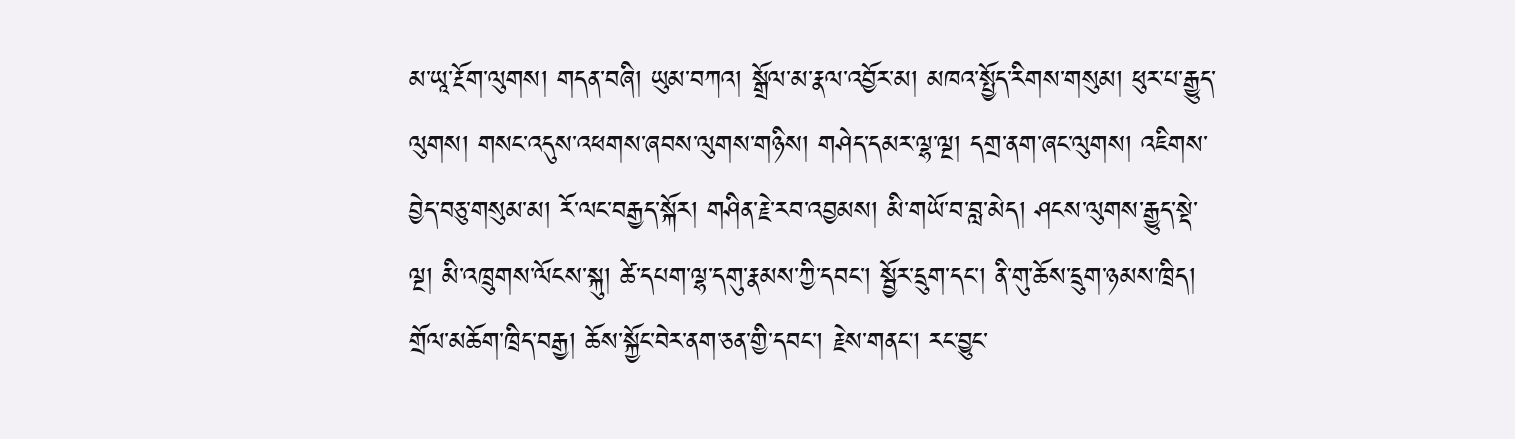མ་ཡཱ་རྔོག་ལུགས། གདན་བཞི། ཡུམ་བཀའ། སྒྲོལ་མ་རྣལ་འབྱོར་མ། མཁའ་སྤྱོད་རིགས་གསུམ། ཕུར་པ་རྒྱུད་ལུགས། གསང་འདུས་འཕགས་ཞབས་ལུགས་གཉིས། གཤེད་དམར་ལྷ་ལྔ། དགྲ་ནག་ཞང་ལུགས། འཇིགས་བྱེད་བཅུ་གསུམ་མ། རོ་ལང་བརྒྱད་སྐོར། གཤིན་རྗེ་རབ་འབྱམས། མི་གཡོ་བ་བླ་མེད། ཤངས་ལུགས་རྒྱུད་སྡེ་ལྔ། མི་འཁྲུགས་ལོངས་སྐུ། ཚེ་དཔག་ལྷ་དགུ་རྣམས་ཀྱི་དབང་། སྦྱོར་དྲུག་དང་། ནི་གུ་ཆོས་དྲུག་ཉམས་ཁྲིད། གྲོལ་མཆོག་ཁྲིད་བརྒྱ། ཆོས་སྐྱོང་བེར་ནག་ཅན་གྱི་དབང་། རྗེས་གནང། རང་བྱུང་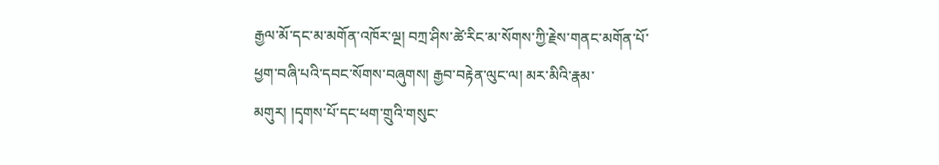རྒྱལ་མོ་དང་མ་མགོན་འཁོར་ལྔ། བཀྲ་ཤིས་ཚེ་རིང་མ་སོགས་ཀྱི་རྗེས་གནང་མགོན་པོ་ཕྱག་བཞི་པའི་དབང་སོགས་བཞུགས། རྒྱབ་བརྟེན་ལུང་ལ། མར་མིའི་རྣམ་མགུར། །དྭགས་པོ་དང་ཕག་གྲུའི་གསུང་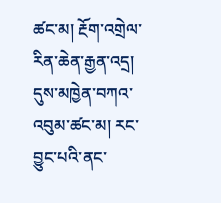ཚང་མ། རྔོག་འགྲེལ་རིན་ཆེན་རྒྱན་འདྲ། དུས་མཁྱེན་བཀའ་འབུམ་ཚང་མ། རང་བྱུང་པའི་ནང་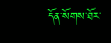དོན་སོགས་ཐོར་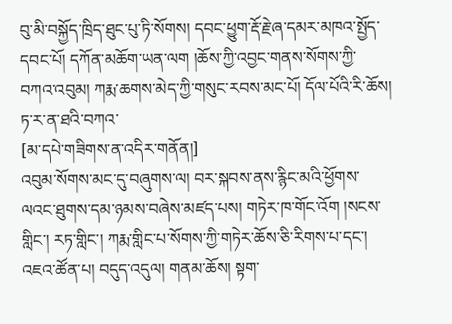བུ་མི་བསྐྱོད་ཁྲིད་ཐུང་པུ་ཏི་སོགས། དབང་ཕྱུག་རྡོ་རྗེ་ཞ་དམར་མཁའ་སྤྱོད་དབང་པོ། དཀོན་མཆོག་ཡན་ལག །ཆོས་ཀྱི་འབྱང་གནས་སོགས་ཀྱི་བཀའ་འབུམ། ཀརྨ་ཆགས་མེད་ཀྱི་གསུང་རབས་མང་པོ། དོལ་པོའི་རི་ཆོས། ཏ་ར་ན་ཐའི་བཀའ་
[མ་དཔེ་གཟིགས་ན་འདིར་གནོན།]
འབུམ་སོགས་མང་དུ་བཞུགས་ལ། བར་སྐབས་ནས་རྙིང་མའི་ཕྱོགས་ལའང་ཐུགས་དམ་ཉམས་བཞེས་མཛད་པས། གཏེར་ཁ་གོང་འོག །སངས་གླིང་། རཏ་གླིང་། ཀརྨ་གླིང་པ་སོགས་ཀྱི་གཏེར་ཆོས་ཅི་རིགས་པ་དང་། འཇའ་ཚོན་པ། བདུད་འདུལ། གནམ་ཆོས། སྟག་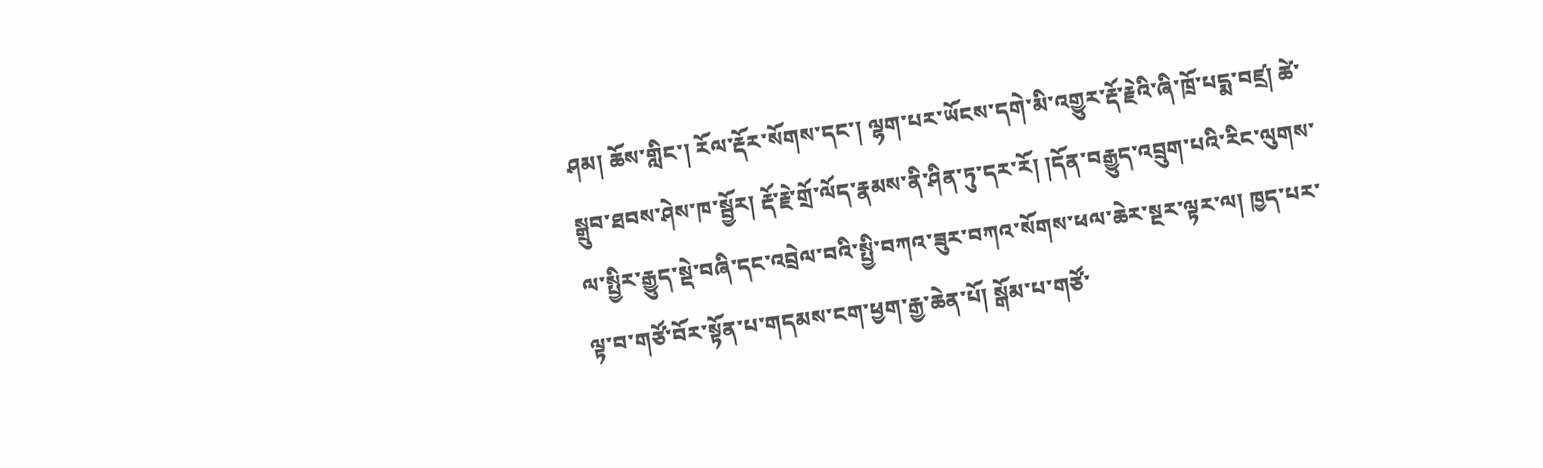ཤམ། ཆོས་གླིང་། རོལ་རྡོར་སོགས་དང་། ལྷག་པར་ཡོངས་དགེ་མི་འགྱུར་རྡོ་རྗེའི་ཞི་ཁྲོ་པདྨ་བཛྲ། ཚེ་སྒྲུབ་ཐབས་ཤེས་ཁ་སྦྱོར། རྡོ་རྗེ་གྲོ་ལོད་རྣམས་ནི་ཤིན་ཏུ་དར་རོ། །དོན་བརྒྱུད་འབྲུག་པའི་རིང་ལུགས་ལ་སྤྱིར་རྒྱུད་སྡེ་བཞི་དང་འབྲེལ་བའི་སྤྱི་བཀའ་ཟུར་བཀའ་སོགས་ཕལ་ཆེར་སྔར་ལྟར་ལ། ཁྱད་པར་ལྟ་བ་གཙོ་བོར་སྟོན་པ་གདམས་ངག་ཕྱག་རྒྱ་ཆེན་པོ། སྒོམ་པ་གཙོ་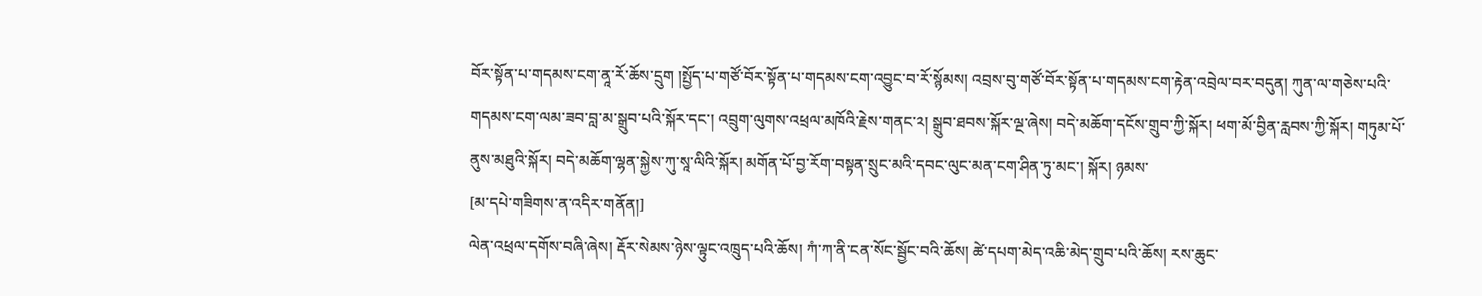བོར་སྟོན་པ་གདམས་ངག་ནཱ་རོ་ཆོས་དྲུག །སྤྱོད་པ་གཙོ་བོར་སྟོན་པ་གདམས་ངག་འབྱུང་བ་རོ་སྙོམས། འབྲས་བུ་གཙོ་བོར་སྟོན་པ་གདམས་ངག་རྟེན་འབྲེལ་བར་བདུན། ཀུན་ལ་གཅེས་པའི་གདམས་ངག་ལམ་ཟབ་བླ་མ་སྒྲུབ་པའི་སྐོར་དང་། འབྲུག་ལུགས་འཕྲལ་མཁོའི་རྗེས་གནང་༢། སྒྲུབ་ཐབས་སྐོར་ལྔ་ཞེས། བདེ་མཆོག་དངོས་གྲུབ་ཀྱི་སྐོར། ཕག་མོ་བྱིན་རླབས་ཀྱི་སྐོར། གཏུམ་པོ་ནུས་མཐུའི་སྐོར། བདེ་མཆོག་ལྷན་སྐྱེས་ཀུ་སཱ་ལིའི་སྐོར། མགོན་པོ་བྱ་རོག་བསྟན་སྲུང་མའི་དབང་ལུང་མན་ངག་ཤིན་ཏུ་མང་། སྐོར། ཉམས་
[མ་དཔེ་གཟིགས་ན་འདིར་གནོན།]
ལེན་འཕྲལ་དགོས་བཞི་ཞེས། རྡོར་སེམས་ཉེས་ལྟུང་འཁྲུད་པའི་ཆོས། ཀཾ་ཀ་ནི་ངན་སོང་སྦྱོང་བའི་ཆོས། ཚེ་དཔག་མེད་འཆི་མེད་གྲུབ་པའི་ཆོས། རས་ཆུང་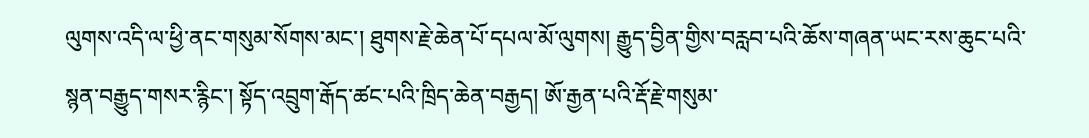ལུགས་འདི་ལ་ཕྱི་ནང་གསུམ་སོགས་མང་། ཐུགས་རྗེ་ཆེན་པོ་དཔལ་མོ་ལུགས། རྒྱུད་བྱིན་གྱིས་བརླབ་པའི་ཆོས་གཞན་ཡང་རས་ཆུང་པའི་སྙན་བརྒྱུད་གསར་རྙིང་། སྟོད་འབྲུག་རྒོད་ཚང་པའི་ཁྲིད་ཆེན་བརྒྱད། ཨོ་རྒྱན་པའི་རྡོ་རྗེ་གསུམ་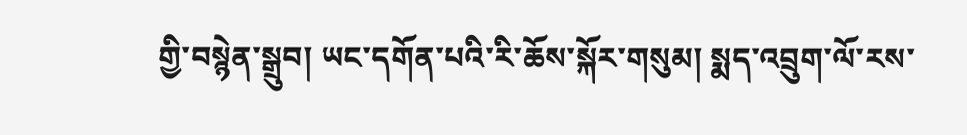གྱི་བསྙེན་སྒྲུབ། ཡང་དགོན་པའི་རི་ཆོས་སྐོར་གསུམ། སྨད་འབྲུག་ལོ་རས་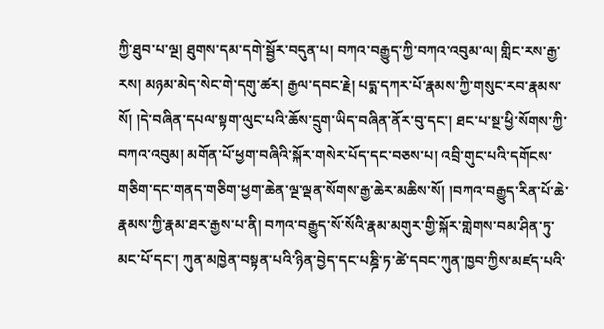ཀྱི་ཐུབ་པ་ལྔ། ཐུགས་དམ་དགེ་སྦྱོར་བདུན་པ། བཀའ་བརྒྱུད་ཀྱི་བཀའ་འབུམ་ལ། གླིང་རས་རྒྱ་རས། མཉམ་མེད་སེང་གེ་དགུ་ཚར། རྒྱལ་དབང་རྗེ། པདྨ་དཀར་པོ་རྣམས་ཀྱི་གསུང་རབ་རྣམས་སོ། །དེ་བཞིན་དཔལ་སྟག་ལུང་པའི་ཆོས་དྲུག་ཡིད་བཞིན་ནོར་བུ་དང་། ཐང་པ་སྔ་ཕྱི་སོགས་ཀྱི་བཀའ་འབུམ། མགོན་པོ་ཕྱག་བཞིའི་སྐོར་གསེར་པོད་དང་བཅས་པ། འབྲི་གུང་པའི་དགོངས་གཅིག་དང་གནད་གཅིག་ཕྱག་ཆེན་ལྔ་ལྡན་སོགས་རྒྱ་ཆེར་མཆིས་སོ། །བཀའ་བརྒྱུད་རིན་པོ་ཆེ་རྣམས་ཀྱི་རྣམ་ཐར་རྒྱས་པ་ནི། བཀའ་བརྒྱུད་སོ་སོའི་རྣམ་མགུར་གྱི་སྐོར་གླེགས་བམ་ཤིན་ཏུ་མང་པོ་དང་། ཀུན་མཁྱེན་བསྟན་པའི་ཉིན་བྱེད་དང་པཎྜི་ཏ་ཚེ་དབང་ཀུན་ཁྱབ་ཀྱིས་མཛད་པའི་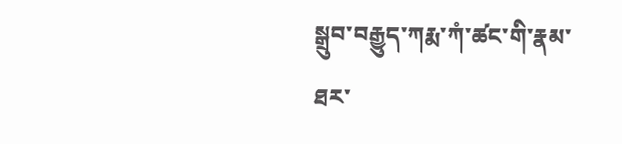སྒྲུབ་བརྒྱུད་ཀརྨ་ཀཾ་ཚང་གི་རྣམ་ཐར་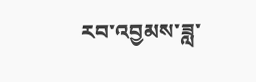རབ་འབྱམས་ཟླ་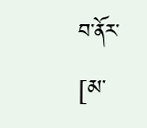བ་ནོར་
[མ་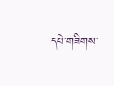དཔེ་གཟིགས་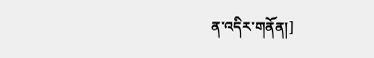ན་འདིར་གནོན།]